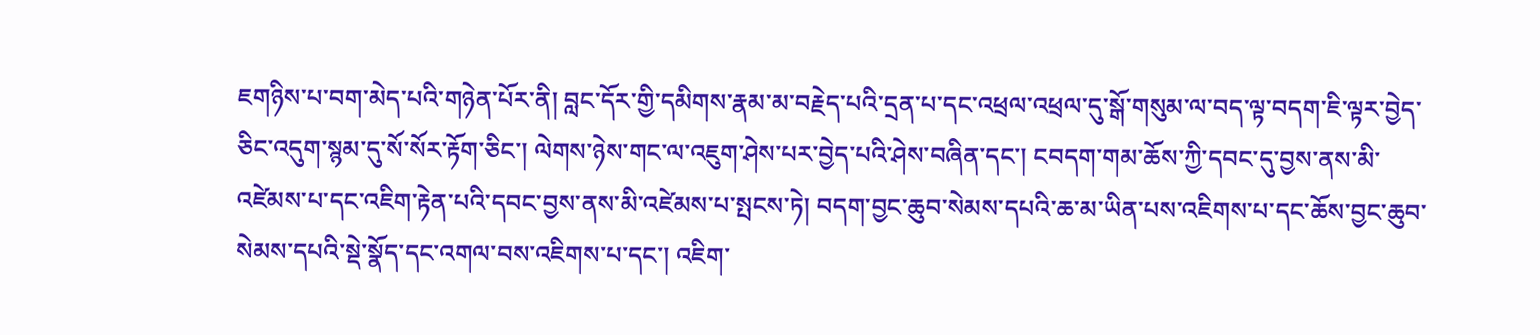ཇགཉིས་པ་བག་མེད་པའི་གཉེན་པོར་ནི། བླང་དོར་གྱི་དམིགས་རྣམ་མ་བརྗེད་པའི་དྲན་པ་དང་འཕྲལ་འཕྲལ་དུ་སྒོ་གསུམ་ལ་བད་ལྟ་བདག་ཇི་ལྟར་བྱེད་ཅིང་འདུག་སྙམ་དུ་སོ་སོར་རྟོག་ཅིང་། ལེགས་ཉེས་གང་ལ་འཇུག་ཤེས་པར་བྱེད་པའི་ཤེས་བཞིན་དང་། ངབདག་གམ་ཆོས་ཀྱི་དབང་དུ་བྱས་ནས་མི་འཛེམས་པ་དང་འཇིག་རྟེན་པའི་དབང་བྱས་ནས་མི་འཛེམས་པ་སྤངས་ཏེ། བདག་བྱང་ཆུབ་སེམས་དཔའི་ཆ་མ་ཡིན་པས་འཇིགས་པ་དང་ཆོས་བྱང་ཆུབ་སེམས་དཔའི་སྡེ་སྣོད་དང་འགལ་བས་འཇིགས་པ་དང་། འཇིག་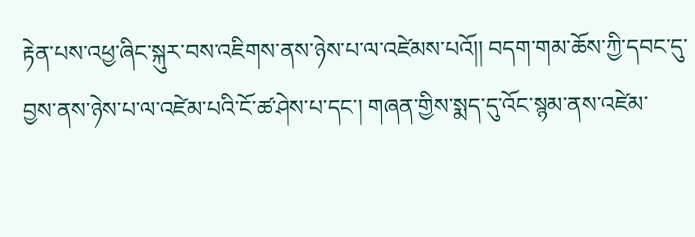རྟེན་པས་འཕྱ་ཞིང་སྐུར་བས་འཇིགས་ནས་ཉེས་པ་ལ་འཛེམས་པའོ།། བདག་གམ་ཆོས་ཀྱི་དབང་དུ་བྱས་ནས་ཉེས་པ་ལ་འཛེམ་པའི་ངོ་ཚ་ཤེས་པ་དང་། གཞན་གྱིས་སྨད་དུ་འོང་སྙམ་ནས་འཛེམ་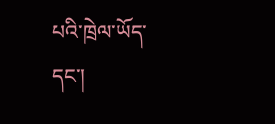པའི་ཁྲེལ་ཡོད་དང་།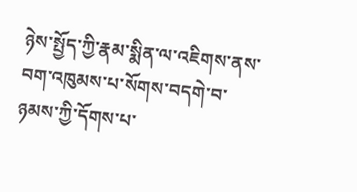ཉེས་སྤྱོད་ཀྱི་རྣམ་སྨིན་ལ་འཇིགས་ནས་བག་འཁུམས་པ་སོགས་བདགེ་བ་ཉམས་ཀྱི་དོགས་པ་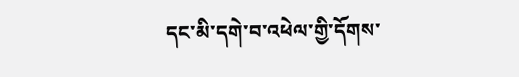དང་མི་དགེ་བ་འཕེལ་གྱི་དོགས་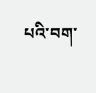པའི་བག་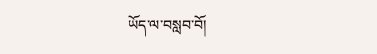ཡོད་ལ་བསླབ་བོ།